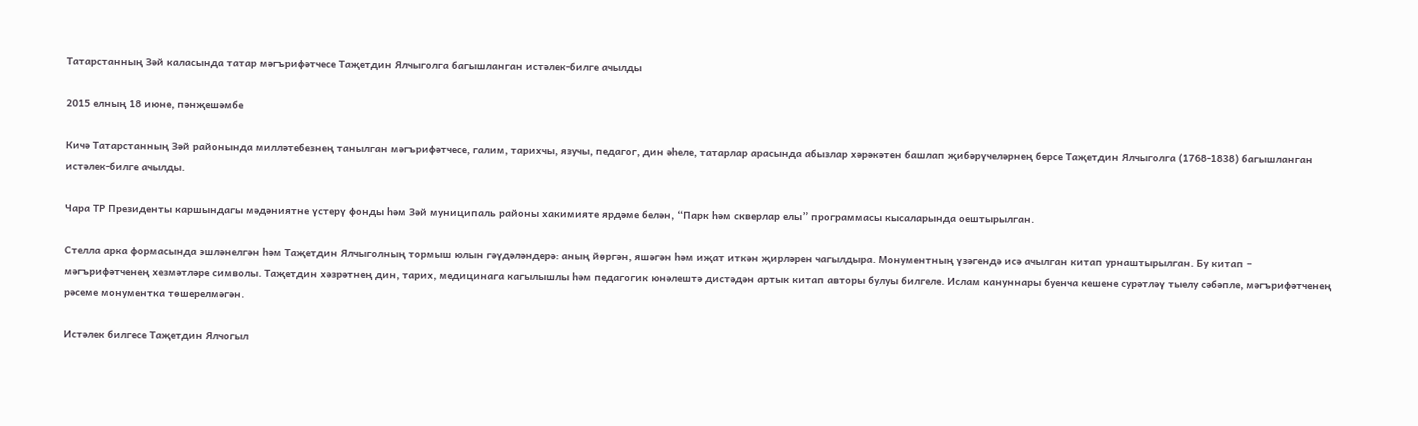Татарстанның Зәй каласында татар мәгърифәтчесе Таҗетдин Ялчыголга багышланган истәлек-билге ачылды

2015 елның 18 июне, пәнҗешәмбе

Кичә Татарстанның Зәй районында милләтебезнең танылган мәгърифәтчесе, галим, тарихчы, язучы, педагог, дин әһеле, татарлар арасында абызлар хәрәкәтен башлап җибәрүчеләрнең берсе Таҗетдин Ялчыголга (1768-1838) багышланган истәлек-билге ачылды.

Чара ТР Президенты каршындагы мәдәниятне үстерү фонды һәм Зәй муниципаль районы хакимияте ярдәме белән, “Парк һәм скверлар елы” программасы кысаларында оештырылган.

Стелла арка формасында эшләнелгән һәм Таҗетдин Ялчыголның тормыш юлын гәүдәләндерә: аның йөргән, яшәгән һәм иҗат иткән җирләрен чагылдыра. Монументның үзәгендә исә ачылган китап урнаштырылган. Бу китап − мәгърифәтченең хезмәтләре символы. Таҗетдин хәзрәтнең дин, тарих, медицинага кагылышлы һәм педагогик юнәлештә дистәдән артык китап авторы булуы билгеле. Ислам кануннары буенча кешене сурәтләү тыелу сәбәпле, мәгърифәтченең рәсеме монументка төшерелмәгән.

Истәлек билгесе Таҗетдин Ялчогыл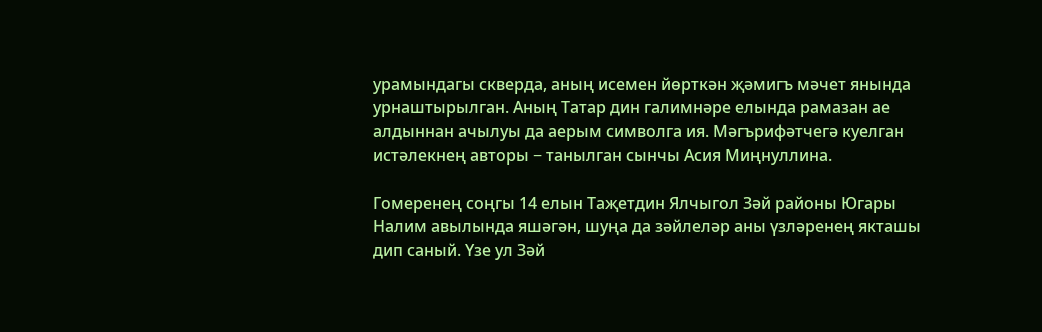урамындагы скверда, аның исемен йөрткән җәмигъ мәчет янында урнаштырылган. Аның Татар дин галимнәре елында рамазан ае алдыннан ачылуы да аерым символга ия. Мәгърифәтчегә куелган истәлекнең авторы − танылган сынчы Асия Миңнуллина.

Гомеренең соңгы 14 елын Таҗетдин Ялчыгол Зәй районы Югары Налим авылында яшәгән, шуңа да зәйлеләр аны үзләренең якташы дип саный. Үзе ул Зәй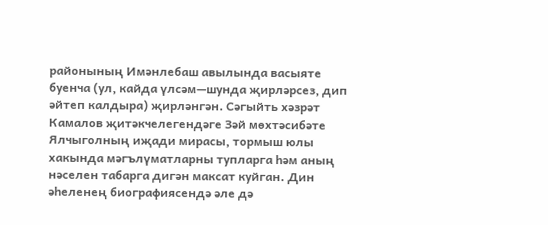районының Имәнлебаш авылында васыяте буенча (ул, кайда үлсәм—шунда җирләрсез, дип әйтеп калдыра) җирләнгән. Сәгыйть хәзрәт Камалов җитәкчелегендәге Зәй мөхтәсибәте Ялчыголның иҗади мирасы, тормыш юлы хакында мәгълүматларны тупларга һәм аның нәселен табарга дигән максат куйган. Дин әһеленең биографиясендә әле дә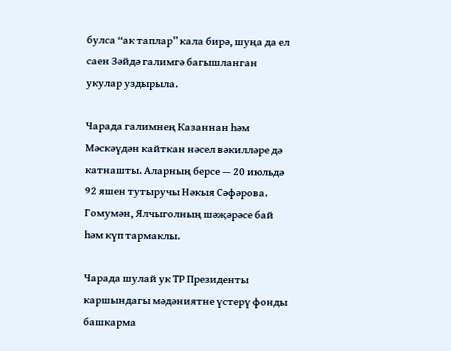булса “ак таплар” кала бирә, шуңа да ел саен Зәйдә галимгә багышланган укулар уздырыла.

Чарада галимнең Казаннан һәм Мәскәүдән кайткан нәсел вәкилләре дә катнашты. Аларның берсе — 20 июльдә 92 яшен тутыручы Нәкыя Сәфәрова. Гомумән, Ялчыголның шәҗәрәсе бай һәм күп тармаклы.

Чарада шулай ук ТР Президенты каршындагы мәдәниятне үстерү фонды башкарма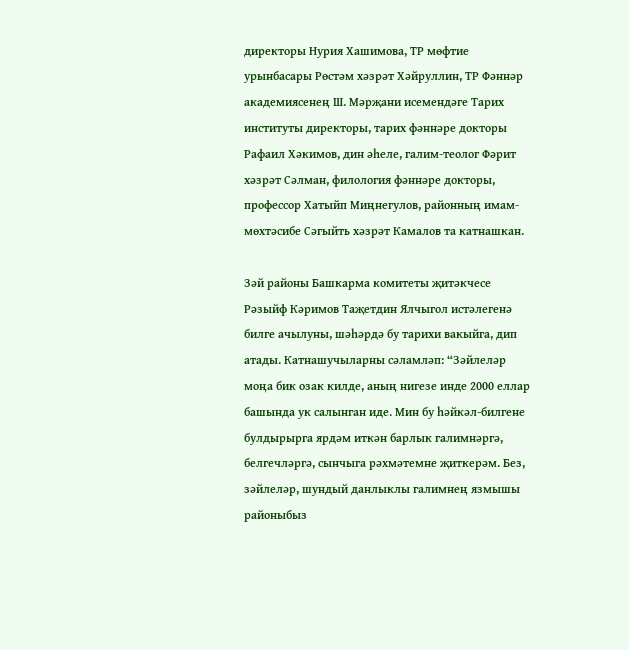директоры Нурия Хашимова, ТР мөфтие урынбасары Рөстәм хәзрәт Хәйруллин, ТР Фәннәр академиясенең Ш. Мәрҗани исемендәге Тарих институты директоры, тарих фәннәре докторы Рафаил Хәкимов, дин әһеле, галим-теолог Фәрит хәзрәт Сәлман, филология фәннәре докторы, профессор Хатыйп Миңнегулов, районның имам-мөхтәсибе Сәгыйть хәзрәт Камалов та катнашкан.

Зәй районы Башкарма комитеты җитәкчесе Рәзыйф Кәримов Таҗетдин Ялчыгол истәлегенә билге ачылуны, шәһәрдә бу тарихи вакыйга, дип атады. Катнашучыларны сәламләп: “Зәйлеләр моңа бик озак килде, аның нигезе инде 2000 еллар башында ук салынган иде. Мин бу һәйкәл-билгене булдырырга ярдәм иткән барлык галимнәргә, белгечләргә, сынчыга рәхмәтемне җиткерәм. Без, зәйлеләр, шундый данлыклы галимнең язмышы районыбыз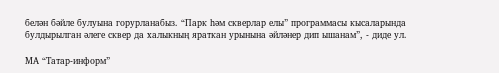белән бәйле булуына горурланабыз. “Парк һәм скверлар елы” программасы кысаларында булдырылган әлеге сквер да халыкның яраткан урынына әйләнер дип ышанам”, - диде ул.

МА “Татар-информ”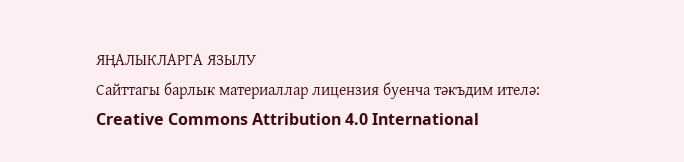ЯҢАЛЫКЛАРГА ЯЗЫЛУ
Сайттагы барлык материаллар лицензия буенча тәкъдим ителә:
Creative Commons Attribution 4.0 International